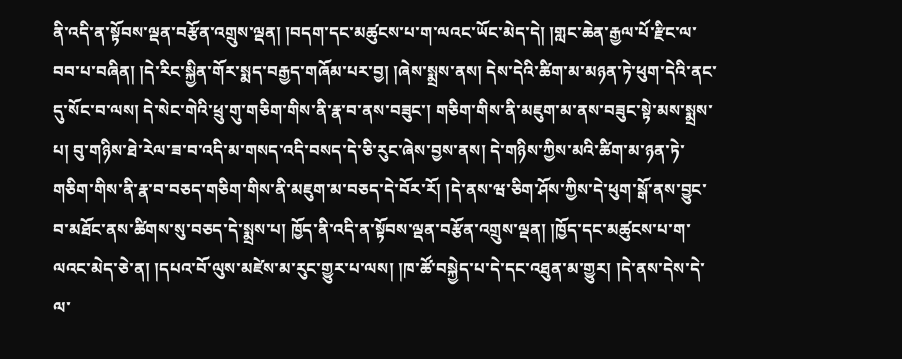ནི་འདི་ན་སྟོབས་ལྡན་བརྩོན་འགྲུས་ལྡན། །བདག་དང་མཚུངས་པ་ག་ལའང་ཡོང་མེད་དེ། །གླང་ཆེན་རྒྱལ་པོ་རྫིང་ལ་བབ་པ་བཞིན། །དེ་རིང་སྐྱིན་གོར་སྨད་བརྒྱད་གཞོམ་པར་བྱ། །ཞེས་སྨྲས་ནས། དེས་དེའི་ཚིག་མ་མཉན་ཏེ་ཕུག་དེའི་ནང་དུ་སོང་བ་ལས། དེ་སེང་གེའི་ཕྲུ་གུ་གཅིག་གིས་ནི་རྣ་བ་ནས་བཟུང་། གཅིག་གིས་ནི་མཇུག་མ་ནས་བཟུང་སྟེ་མས་སྨྲས་པ། བུ་གཉིས་ཐེ་རེལ་ཟ་བ་འདི་མ་གསད་འདི་བསད་དེ་ཅི་རུང་ཞེས་བྱས་ནས། དེ་གཉིས་ཀྱིས་མའི་ཚིག་མ་ཉན་ཏེ་གཅིག་གིས་ནི་རྣ་བ་བཅད་གཅིག་གིས་ནི་མཇུག་མ་བཅད་དེ་བོར་རོ། །དེ་ནས་ཝ་ཅིག་ཤོས་ཀྱིས་དེ་ཕུག་སྒོ་ནས་བྱུང་བ་མཐོང་ནས་ཚིགས་སུ་བཅད་དེ་སྨྲས་པ། ཁྱོད་ནི་འདི་ན་སྟོབས་ལྡན་བརྩོན་འགྲུས་ལྡན། །ཁྱོད་དང་མཚུངས་པ་ག་ལའང་མེད་ཅེ་ན། །དཔའ་བོ་ལུས་མཛེས་མ་རུང་གྱུར་པ་ལས། །ཁ་ཚོ་བསྐྱེད་པ་དེ་དང་འཐུན་མ་གྱུར། །དེ་ནས་དེས་དེ་ལ་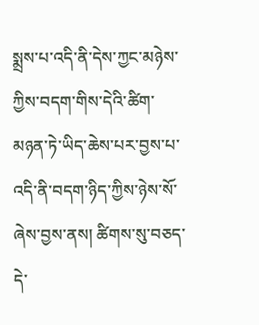སྨྲས་པ་འདི་ནི་དེས་ཀྱང་མཉེས་ཀྱིས་བདག་གིས་དེའི་ཚིག་མཉན་ཏེ་ཡིད་ཆེས་པར་བྱས་པ་འདི་ནི་བདག་ཉིད་ཀྱིས་ཉེས་སོ་ཞེས་བྱས་ནས། ཚིགས་སུ་བཅད་དེ་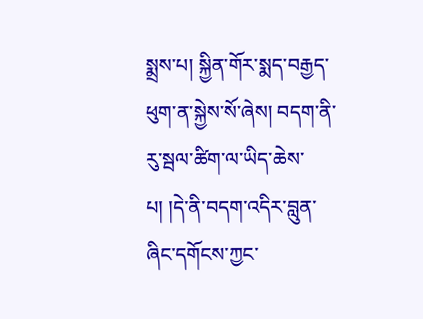སྨྲས་པ། སྐྱིན་གོར་སྨད་བརྒྱད་ཕུག་ན་སྐྱེས་སོ་ཞེས། བདག་ནི་རུ་སྦལ་ཚིག་ལ་ཡིད་ཆེས་པ། །དེ་ནི་བདག་འདིར་བླུན་ཞིང་དགོངས་ཀྱང་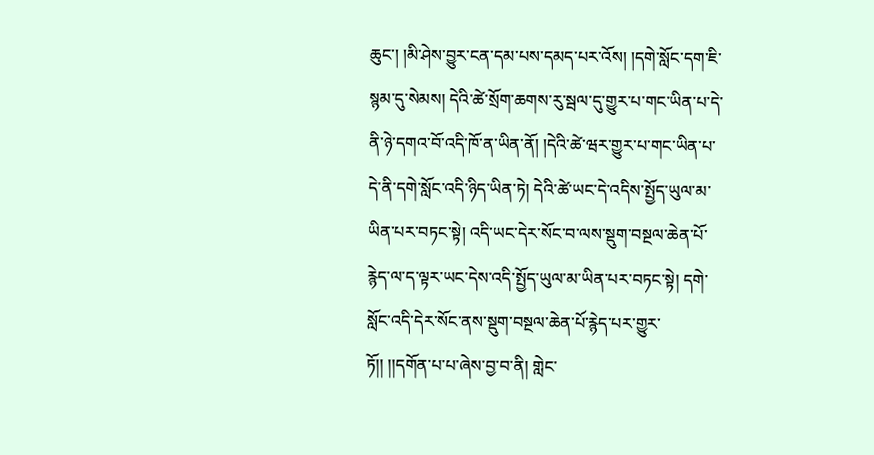ཆུང་། །མི་ཤེས་བྱུར་ངན་དམ་པས་དམད་པར་འོས། །དགེ་སློང་དག་ཇི་སྙམ་དུ་སེམས། དེའི་ཚེ་སྲོག་ཆགས་རུ་སྦལ་དུ་གྱུར་པ་གང་ཡིན་པ་དེ་ནི་ཉེ་དགའ་བོ་འདི་ཁོ་ན་ཡིན་ནོ། །དེའི་ཚེ་ཝར་གྱུར་པ་གང་ཡིན་པ་དེ་ནི་དགེ་སློང་འདི་ཉིད་ཡིན་ཏེ། དེའི་ཚེ་ཡང་དེ་འདིས་སྤྱོད་ཡུལ་མ་ཡིན་པར་བཏང་སྟེ། འདི་ཡང་དེར་སོང་བ་ལས་སྡུག་བསྔལ་ཆེན་པོ་རྙེད་ལ་ད་ལྟར་ཡང་དེས་འདི་སྤྱོད་ཡུལ་མ་ཡིན་པར་བཏང་སྟེ། དགེ་སློང་འདི་དེར་སོང་ནས་སྡུག་བསྔལ་ཆེན་པོ་རྙེད་པར་གྱུར་ཏོ།། །།དགོན་པ་པ་ཞེས་བྱ་བ་ནི། གླེང་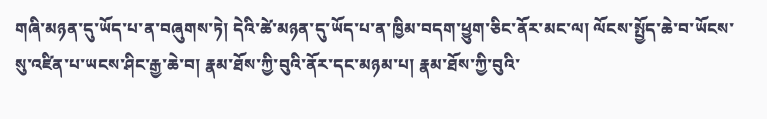གཞི་མཉན་དུ་ཡོད་པ་ན་བཞུགས་ཏེ། དེའི་ཚེ་མཉན་དུ་ཡོད་པ་ན་ཁྱིམ་བདག་ཕྱུག་ཅིང་ནོར་མང་ལ། ལོངས་སྤྱོད་ཆེ་བ་ཡོངས་སུ་འཛིན་པ་ཡངས་ཤིང་རྒྱ་ཆེ་བ། རྣམ་ཐོས་ཀྱི་བུའི་ནོར་དང་མཉམ་པ། རྣམ་ཐོས་ཀྱི་བུའི་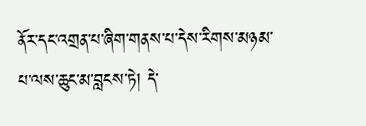ནོར་དང་འགྲན་པ་ཞིག་གནས་པ་དེས་རིགས་མཉམ་པ་ལས་ཆུང་མ་བླངས་ཏེ། དེ་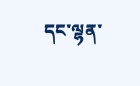དང་ལྷན་